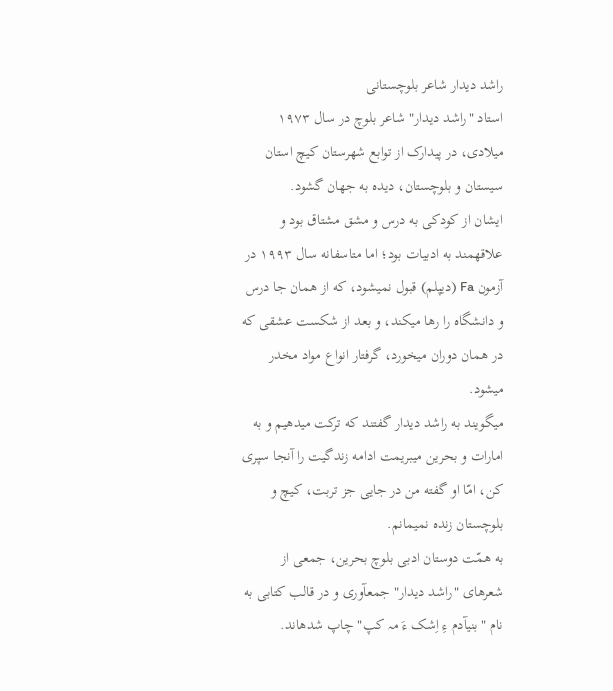راشد دیدار شاعر بلوچستانی
استاد "راشد ديدار" شاعر بلوچ در سال ١٩٧٣ میلادی، در پیدارک از توابع شهرستان كيچ استان سیستان و بلوچستان، ديده به جهان گشود.
ایشان از كودكی به درس و مشق مشتاق بود و علاقهمند به ادبيات بود؛ اما متاسفانه سال ١٩٩٣ در آزمون Fa (ديپلم) قبول نمیشود، كه از همان جا درس و دانشگاه را رها میکند، و بعد از شکست عشقی که در همان دوران میخورد، گرفتار انواع مواد مخدر میشود.
میگويند به راشد ديدار گفتند كه ترکت میدهيم و به امارات و بحرين میبريمت ادامه زندگيت را آنجا سپری کن، امّا او گفته من در جايی جز تربت، كيچ و بلوچستان زنده نمیمانم.
به همّت دوستان ادبی بلوچ بحرين، جمعی از شعرهای "راشد ديدار" جمعآوری و در قالب كتابی به نام "بنیآدم ءِ اِشک ءَ مہ کپ" چاپ شدهاند.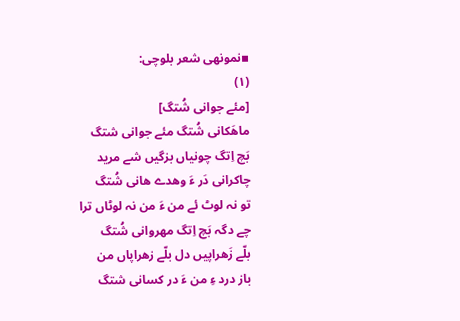▪نمونهی شعر بلوچی:
(۱)
[مئے جوانی شُتگ]
ماھَکانی شُتگ مئے جوانی شتگ
بَچ اِتگ چونیاں بزگیں شے مرید
چاکرانی دَر ءَ وھدے ھانی شُتگ
تو نہ لوٹ ئے من ءَ من نہ لوٹاں ترا
چے دگہ بَچ اِتگ مھروانی شُتگ
بلّے زَھراپیں دل بلّے زھراپاں من
باز درد ءِ من ءَ در کسانی شتگ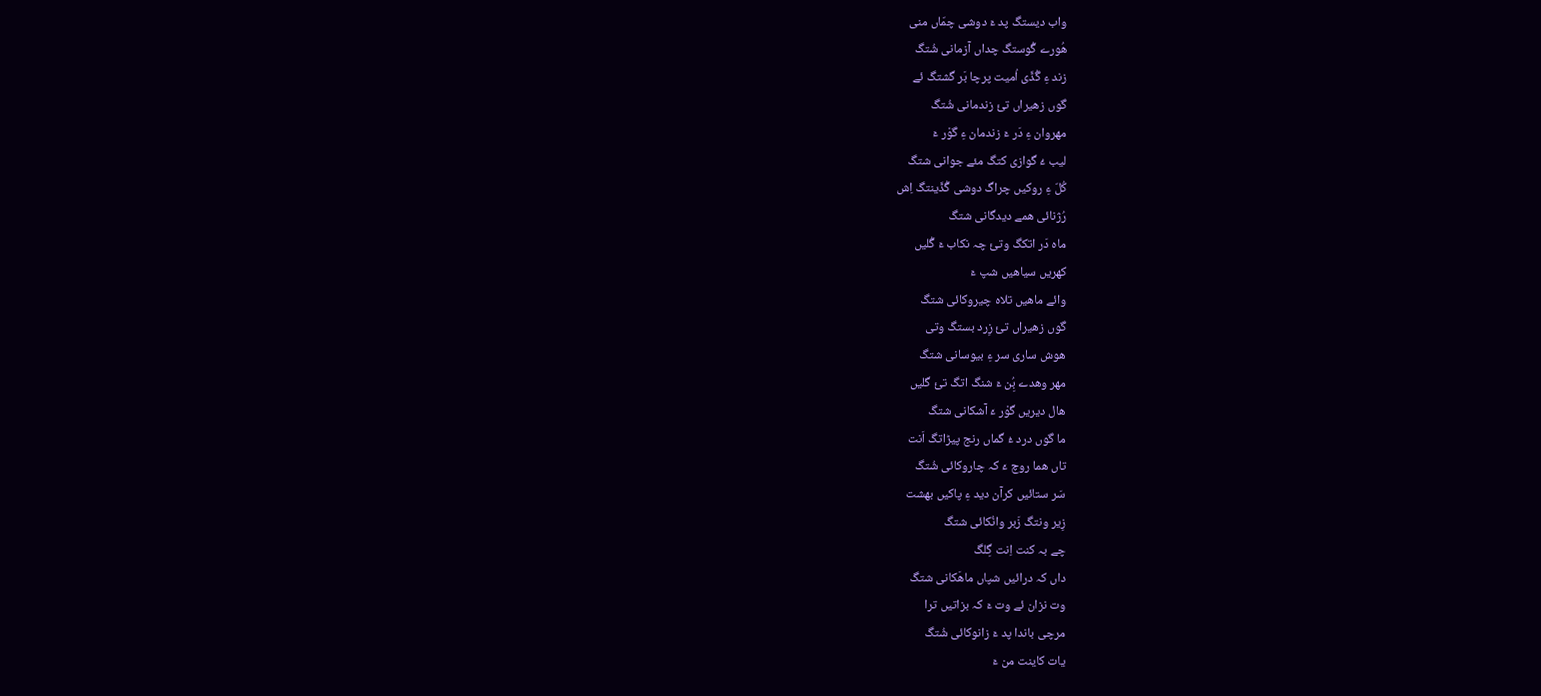واب دیستگ پد ءَ دوشی چمّاں منی
ھُورے گُوستگ چداں آزمانی شُتگ
زند ءِ گُڈّی اُمیت پرچا بَر گشتگ ئے
گوں زھیراں تئ زندمانی شُتگ
مھروان ءِ دَر ءَ زندمان ءِ گوْر ءَ
لیب ءُ گوازی کتگ مئے جوانی شتگ
کُلّ ءِ روکیں چراگ دوشی گُڈّینتگ اِش
رُژنائی ھمے دیدگانی شتگ
ماہ دَر اتکگ وتئ چہ نکاب ءَ گُلیں
کھریں سیاھیں شپ ءَ
وائے ماھیں تلاہ چیروکائی شتگ
گوں زھیراں تئ زِرد بستگ وتی
ھوش ساری سر ءِ بیوسانی شتگ
مھر وھدے بُِن ءَ شنگ اتگ تئ گلیں
ھال دیریں گوْر ءَ آشکانی شتگ
ما گوں درد ءُ گماں رنج پیڑاتگ اَنت
تاں ھما روچ ءَ کہ چاروکائی شُتگ
سَر ستائیں کرآن دید ءِ پاکیں بھشت
زِیر ونتگ زَبر وانُکائی شتگ
چے بہ کنت اِنت گِلگ
داں کہ درائیں شپاں ماھَکانی شتگ
وت نزان ئے وت ءَ کہ بزاتیں ترا
مرچی باندا پد ءَ زانوکائی شُتگ
یات کاینت من ءَ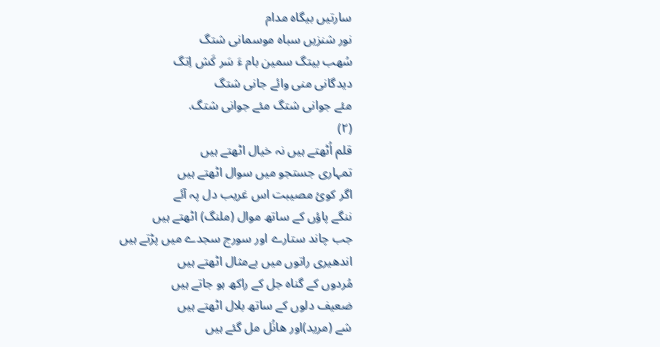سارتیں بیگاہ مدام
نور شنزیں سباہ موسمانی شتگ
سُھب بیتگ سمین بام ءَ سَر کَش اِتگ
دیدگانی منی وائے جانی شتگ
مئے جوانی شتگ مئے جوانی شتگ.
(۲)
قلم اُٹھتے ہیں نہ خیال اٹھتے ہیں
تمہاری جستجو میں سوال اٹھتے ہیں
اگر کوئ مصیبت اس غریب دل پہ آئے
ننگے پاؤں کے ساتھ موال (ملنگ) اٹھتے ہیں
جب چاند ستارے اور سورج سجدے میں پڑتے ہیں
اندھیری راتوں میں بےمثال اٹھتے ہیں
مُردوں کے گناہ جل کے راکھ ہو جاتے ہیں
ضعیف دلوں کے ساتھ بلال اٹھتے ہیں
شے (مرید)اور ھانُل مل گئے ہیں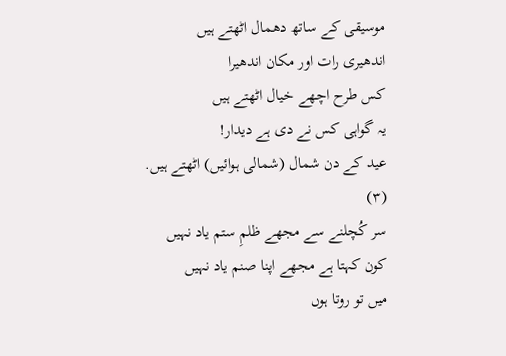موسیقی کے ساتھ دھمال اٹھتے ہیں
اندھیری رات اور مکان اندھیرا
کس طرح اچھے خیال اٹھتے ہیں
یہ گواہی کس نے دی ہے دیدار!
عید کے دن شمال (شمالی ہوائیں) اٹھتے ہیں.
(۳)
سر کُچلنے سے مجھے ظلمِ ستم یاد نہیں
کون کہتا ہے مجھے اپنا صنم یاد نہیں
میں تو روتا ہوں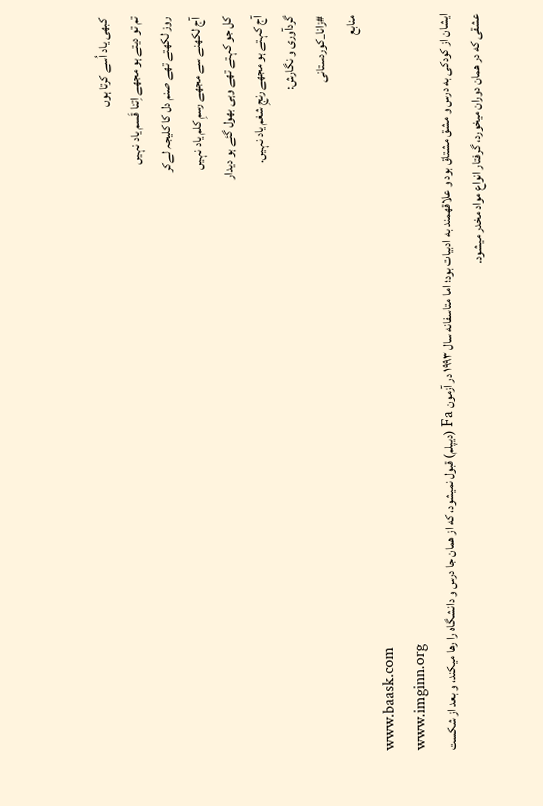کبھی یاد اُسے کرتا ہوں
تم تو دیتے ہو مجھے اِتنا قَسم یاد نہیں
روز لکھتے تھے صنم دل کا کلیجہ لےکر
آج لکھنے سے مجھے رسمِ کلم یاد نہیں
کل جو کہتے تھے وہی بھول گئے ہو دیدار
آج کہتے ہو مجھے رنجِ شغم یاد نہیں.
گردآوری و نگارش:
#زانا_کوردستانی
منابع
www.baask.com
www.imginn.org
ایشان از كودكی به درس و مشق مشتاق بود و علاقهمند به ادبيات بود؛ اما متاسفانه سال ١٩٩٣ در آزمون Fa (ديپلم) قبول نمیشود، كه از همان جا درس و دانشگاه را رها میکند، و بعد از شکست عشقی که در همان دوران میخورد، گرفتار انواع مواد مخدر میشود.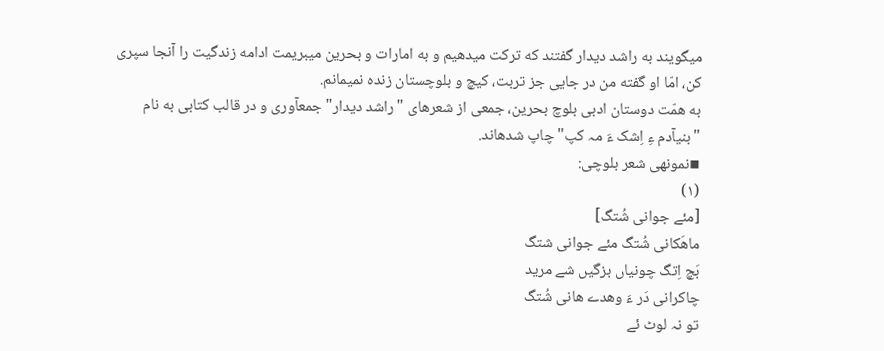میگويند به راشد ديدار گفتند كه ترکت میدهيم و به امارات و بحرين میبريمت ادامه زندگيت را آنجا سپری کن، امّا او گفته من در جايی جز تربت، كيچ و بلوچستان زنده نمیمانم.
به همّت دوستان ادبی بلوچ بحرين، جمعی از شعرهای "راشد ديدار" جمعآوری و در قالب كتابی به نام "بنیآدم ءِ اِشک ءَ مہ کپ" چاپ شدهاند.
▪نمونهی شعر بلوچی:
(۱)
[مئے جوانی شُتگ]
ماھَکانی شُتگ مئے جوانی شتگ
بَچ اِتگ چونیاں بزگیں شے مرید
چاکرانی دَر ءَ وھدے ھانی شُتگ
تو نہ لوٹ ئے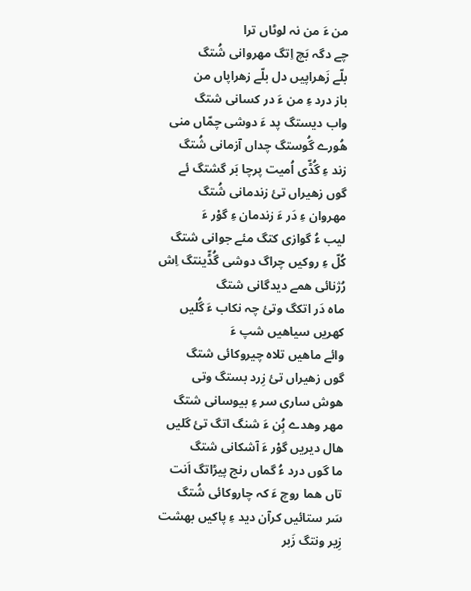من ءَ من نہ لوٹاں ترا
چے دگہ بَچ اِتگ مھروانی شُتگ
بلّے زَھراپیں دل بلّے زھراپاں من
باز درد ءِ من ءَ در کسانی شتگ
واب دیستگ پد ءَ دوشی چمّاں منی
ھُورے گُوستگ چداں آزمانی شُتگ
زند ءِ گُڈّی اُمیت پرچا بَر گشتگ ئے
گوں زھیراں تئ زندمانی شُتگ
مھروان ءِ دَر ءَ زندمان ءِ گوْر ءَ
لیب ءُ گوازی کتگ مئے جوانی شتگ
کُلّ ءِ روکیں چراگ دوشی گُڈّینتگ اِش
رُژنائی ھمے دیدگانی شتگ
ماہ دَر اتکگ وتئ چہ نکاب ءَ گُلیں
کھریں سیاھیں شپ ءَ
وائے ماھیں تلاہ چیروکائی شتگ
گوں زھیراں تئ زِرد بستگ وتی
ھوش ساری سر ءِ بیوسانی شتگ
مھر وھدے بُِن ءَ شنگ اتگ تئ گلیں
ھال دیریں گوْر ءَ آشکانی شتگ
ما گوں درد ءُ گماں رنج پیڑاتگ اَنت
تاں ھما روچ ءَ کہ چاروکائی شُتگ
سَر ستائیں کرآن دید ءِ پاکیں بھشت
زِیر ونتگ زَبر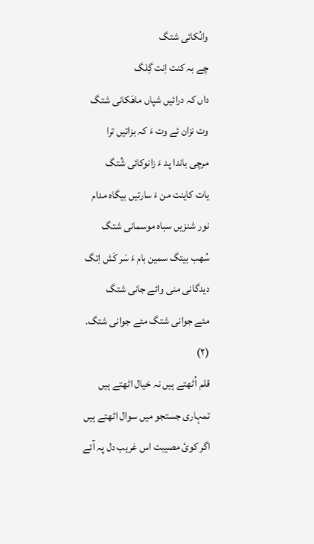وانُکائی شتگ
چے بہ کنت اِنت گِلگ
داں کہ درائیں شپاں ماھَکانی شتگ
وت نزان ئے وت ءَ کہ بزاتیں ترا
مرچی باندا پد ءَ زانوکائی شُتگ
یات کاینت من ءَ سارتیں بیگاہ مدام
نور شنزیں سباہ موسمانی شتگ
سُھب بیتگ سمین بام ءَ سَر کَش اِتگ
دیدگانی منی وائے جانی شتگ
مئے جوانی شتگ مئے جوانی شتگ.
(۲)
قلم اُٹھتے ہیں نہ خیال اٹھتے ہیں
تمہاری جستجو میں سوال اٹھتے ہیں
اگر کوئ مصیبت اس غریب دل پہ آئے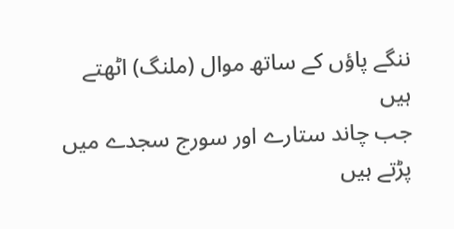ننگے پاؤں کے ساتھ موال (ملنگ) اٹھتے ہیں
جب چاند ستارے اور سورج سجدے میں پڑتے ہیں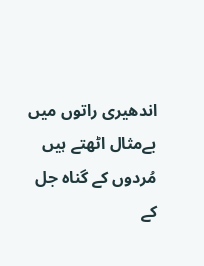اندھیری راتوں میں بےمثال اٹھتے ہیں
مُردوں کے گناہ جل کے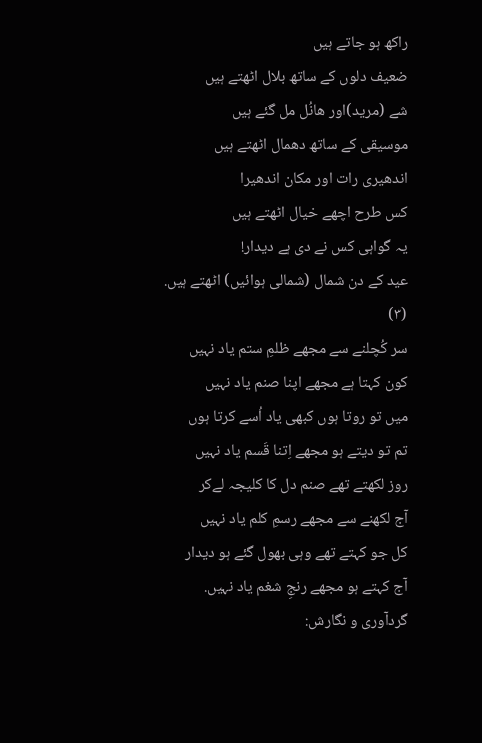راکھ ہو جاتے ہیں
ضعیف دلوں کے ساتھ بلال اٹھتے ہیں
شے (مرید)اور ھانُل مل گئے ہیں
موسیقی کے ساتھ دھمال اٹھتے ہیں
اندھیری رات اور مکان اندھیرا
کس طرح اچھے خیال اٹھتے ہیں
یہ گواہی کس نے دی ہے دیدار!
عید کے دن شمال (شمالی ہوائیں) اٹھتے ہیں.
(۳)
سر کُچلنے سے مجھے ظلمِ ستم یاد نہیں
کون کہتا ہے مجھے اپنا صنم یاد نہیں
میں تو روتا ہوں کبھی یاد اُسے کرتا ہوں
تم تو دیتے ہو مجھے اِتنا قَسم یاد نہیں
روز لکھتے تھے صنم دل کا کلیجہ لےکر
آج لکھنے سے مجھے رسمِ کلم یاد نہیں
کل جو کہتے تھے وہی بھول گئے ہو دیدار
آج کہتے ہو مجھے رنجِ شغم یاد نہیں.
گردآوری و نگارش: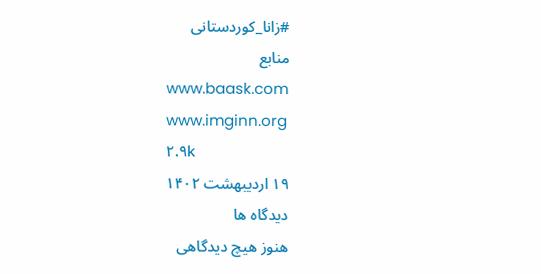#زانا_کوردستانی
منابع
www.baask.com
www.imginn.org
۲.۹k
۱۹ اردیبهشت ۱۴۰۲
دیدگاه ها
هنوز هیچ دیدگاهی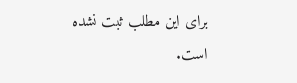برای این مطلب ثبت نشده است.